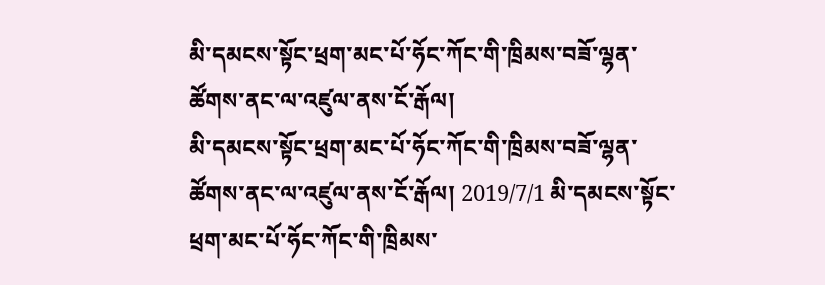མི་དམངས་སྟོང་ཕྲག་མང་པོ་ཧོང་ཀོང་གི་ཁྲིམས་བཟོ་ལྷན་ཚོགས་ནང་ལ་འཛུལ་ནས་ངོ་རྒོལ།
མི་དམངས་སྟོང་ཕྲག་མང་པོ་ཧོང་ཀོང་གི་ཁྲིམས་བཟོ་ལྷན་ཚོགས་ནང་ལ་འཛུལ་ནས་ངོ་རྒོལ། 2019/7/1 མི་དམངས་སྟོང་ཕྲག་མང་པོ་ཧོང་ཀོང་གི་ཁྲིམས་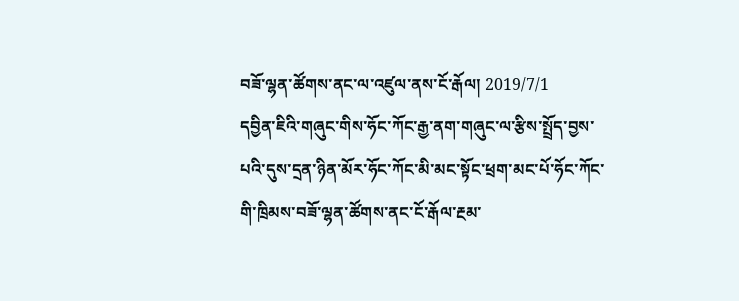བཟོ་ལྷན་ཚོགས་ནང་ལ་འཛུལ་ནས་ངོ་རྒོལ། 2019/7/1
དབྱིན་ཇིའི་གཞུང་གིས་ཧོང་ཀོང་རྒྱ་ནག་གཞུང་ལ་རྩིས་སྤྲོད་བྱས་པའི་དུས་དྲན་ཉིན་མོར་ཧོང་ཀོང་མི་མང་སྟོང་ཕྲག་མང་པོ་ཧོང་ཀོང་གི་ཁྲིམས་བཟོ་ལྷན་ཚོགས་ནང་ངོ་རྒོལ་རྔམ་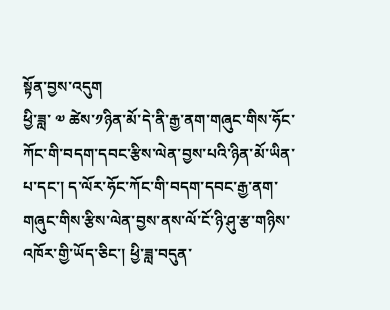སྟོན་བྱས་འདུག
ཕྱི་ཟླ་ ༧ ཚེས་༡ཉིན་མོ་དེ་ནི་རྒྱ་ནག་གཞུང་གིས་ཧོང་ཀོང་གི་བདག་དབང་རྩིས་ལེན་བྱས་པའི་ཉིན་མོ་ཡིན་པ་དང་། ད་ལོར་ཧོང་ཀོང་གི་བདག་དབང་རྒྱ་ནག་གཞུང་གིས་རྩིས་ལེན་བྱས་ནས་ལོ་ངོ་ཉི་ཤུ་རྩ་གཉིས་འཁོར་གྱི་ཡོད་ཅིང་། ཕྱི་ཟླ་བདུན་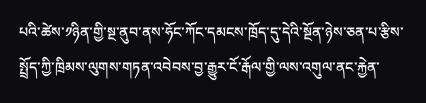པའི་ཚེས་༡ཉིན་གྱི་སྔ་ནུབ་ནས་ཧོང་ཀོང་དམངས་ཁྲོད་དུ་དེའི་སྔོན་ཉེས་ཅན་པ་རྩིས་སྤྲོད་ཀྱི་ཁྲིམས་ལུགས་གཏན་འབེབས་བྱ་རྒྱུར་ངོ་རྒོལ་གྱི་ལས་འགུལ་ནང་རྐྱེན་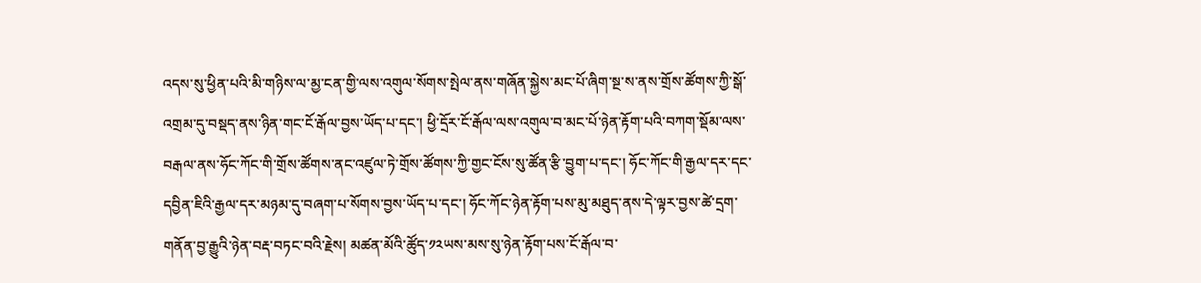འདས་སུ་ཕྱིན་པའི་མི་གཉིས་ལ་མྱ་ངན་གྱི་ལས་འགུལ་སོགས་སྤེལ་ནས་གཞོན་སྐྱེས་མང་པོ་ཞིག་སྔ་ས་ནས་གྲོས་ཚོགས་ཀྱི་སྒོ་འགྲམ་དུ་བསྡད་ནས་ཉིན་གང་ངོ་རྒོལ་བྱས་ཡོད་པ་དང་། ཕྱི་དྲོར་ངོ་རྒོལ་ལས་འགུལ་བ་མང་པོ་ཉེན་རྟོག་པའི་བཀག་སྡོམ་ལས་བརྒལ་ནས་ཧོང་ཀོང་གི་གྲོས་ཚོགས་ནང་འཛུལ་ཏེ་གྲོས་ཚོགས་ཀྱི་གྱང་ངོས་སུ་ཚོན་རྩི་བྱུག་པ་དང་། ཧོང་ཀོང་གི་རྒྱལ་དར་དང་དབྱིན་ཇིའི་རྒྱལ་དར་མཉམ་དུ་བཞག་པ་སོགས་བྱས་ཡོད་པ་དང་། ཧོང་ཀོང་ཉེན་རྟོག་པས་མུ་མཐུད་ནས་དེ་ལྟར་བྱས་ཚེ་དྲག་གནོན་བྱ་རྒྱུའི་ཉེན་བརྡ་བཏང་བའི་རྗེས། མཚན་མོའི་ཚོུད་༡༢ཡས་མས་སུ་ཉེན་རྟོག་པས་ངོ་རྒོལ་བ་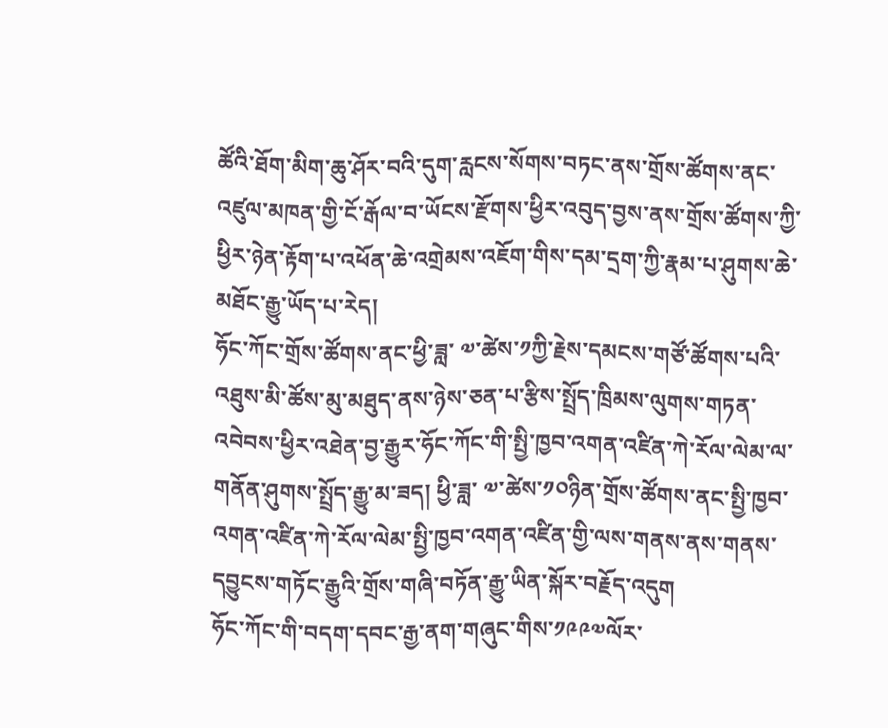ཚོའི་ཐོག་མིག་ཆུ་ཤོར་བའི་དུག་རླངས་སོགས་བཏང་ནས་གྲོས་ཚོགས་ནང་འཛུལ་མཁན་གྱི་ངོ་རྒོལ་བ་ཡོངས་རྫོགས་ཕྱིར་འབུད་བྱས་ནས་གྲོས་ཚོགས་ཀྱི་ཕྱིར་ཉེན་རྟོག་པ་འཕོན་ཆེ་འགྲེམས་འཇོག་གིས་དམ་དྲག་ཀྱི་རྣམ་པ་ཤུགས་ཆེ་མཐོང་རྒྱུ་ཡོད་པ་རེད།
ཧོང་ཀོང་གྲོས་ཚོགས་ནང་ཕྱི་ཟླ་ ༧་ཚེས་༡ཀྱི་རྗེས་དམངས་གཙོ་ཚོགས་པའི་འཐུས་མི་ཚོས་མུ་མཐུད་ནས་ཉེས་ཅན་པ་རྩིས་སྤྲོད་ཁྲིམས་ལུགས་གཏན་འབེབས་ཕྱིར་འཐེན་བྱ་རྒྱུར་ཧོང་ཀོང་གི་སྤྱི་ཁྱབ་འགན་འཛིན་ཀེ་རོལ་ལེམ་ལ་གནོན་ཤུགས་སྤྲོད་རྒྱུ་མ་ཟད། ཕྱི་ཟླ་ ༧་ཚེས་༡༠ཉིན་གྲོས་ཚོགས་ནང་སྤྱི་ཁྱབ་འགན་འཛིན་ཀེ་རོལ་ལེམ་སྤྱི་ཁྱབ་འགན་འཛིན་གྱི་ལས་གནས་ནས་གནས་དབྱུངས་གཏོང་རྒྱུའི་གྲོས་གཞི་བཏོན་རྒྱུ་ཡིན་སྐོར་བརྗོད་འདུག
ཧོང་ཀོང་གི་བདག་དབང་རྒྱ་ནག་གཞུང་གིས་༡༩༩༧ལོར་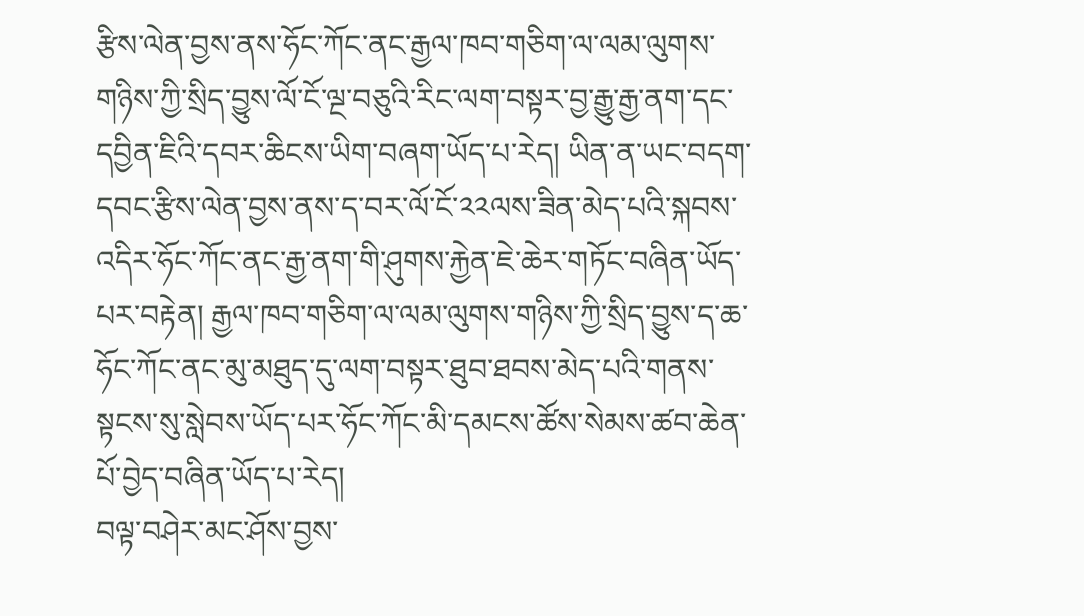རྩིས་ལེན་བྱས་ནས་ཧོང་ཀོང་ནང་རྒྱལ་ཁབ་གཅིག་ལ་ལམ་ལུགས་གཉིས་ཀྱི་སྲིད་བྱུས་ལོ་ངོ་ལྔ་བཅུའི་རིང་ལག་བསྟར་བྱ་རྒྱུ་རྒྱ་ནག་དང་དབྱིན་ཇིའི་དབར་ཆིངས་ཡིག་བཞག་ཡོད་པ་རེད། ཡིན་ན་ཡང་བདག་དབང་རྩིས་ལེན་བྱས་ནས་ད་བར་ལོ་ངོ་༢༢ལས་ཟིན་མེད་པའི་སྐབས་འདིར་ཧོང་ཀོང་ནང་རྒྱ་ནག་གི་ཤུགས་རྐྱེན་ཇེ་ཆེར་གཏོང་བཞིན་ཡོད་པར་བརྟེན། རྒྱལ་ཁབ་གཅིག་ལ་ལམ་ལུགས་གཉིས་ཀྱི་སྲིད་བྱུས་ད་ཆ་ཧོང་ཀོང་ནང་མུ་མཐུད་དུ་ལག་བསྟར་ཐུབ་ཐབས་མེད་པའི་གནས་སྟངས་སུ་སླེབས་ཡོད་པར་ཧོང་ཀོང་མི་དམངས་ཚོས་སེམས་ཚབ་ཆེན་པོ་བྱེད་བཞིན་ཡོད་པ་རེད།
བལྟ་བཤེར་མང་ཤོས་བྱས་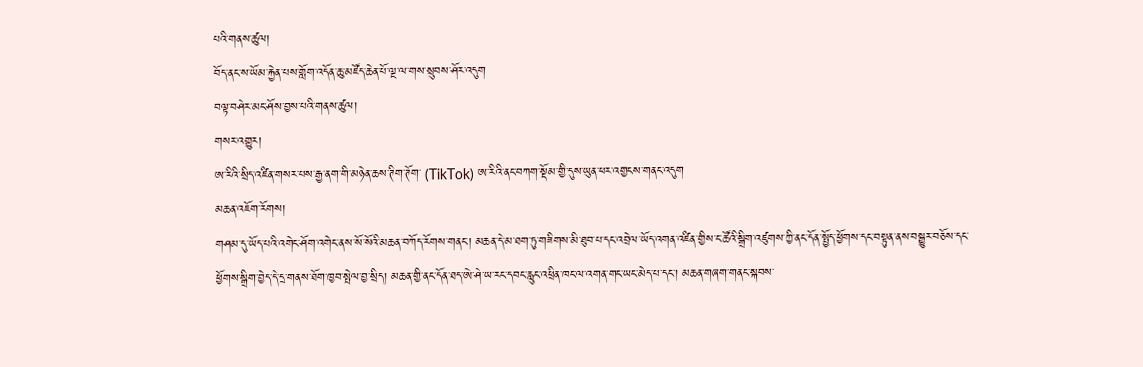པའི་གནས་ཚུལ།
བོད་ནང་ས་ཡོམ་རྐྱེན་པས་གློག་འདོན་ཆུ་མཛོད་ཆེན་པོ་ལྔ་ལ་གས་སྲུབས་ཤོར་འདུག
བལྟ་བཤེར་མང་ཤོས་བྱས་པའི་གནས་ཚུལ།
གསར་འགྱུར།
ཨ་རིའི་སྲིད་འཛིན་གསར་པས་རྒྱ་ནག་གི་མཉེན་ཆས་ཊིག་ཊོག་ (TikTok) ཨ་རིའི་ནང་བཀག་སྡོམ་གྱི་དུས་ཡུན་ཕར་འགྱངས་གནང་འདུག
མཆན་འཇོག་རོགས།
གཤམ་དུ་ཡོད་པའི་འགེང་ཤོག་འགེང་ནས་སོ་སོའི་མཆན་བཀོད་རོགས་གནང་། མཆན་དེ་མ་ཐག་ཏུ་གཟིགས་མི་ཐུབ་པ་དང་འབྲེལ་ཡོད་འགན་འཛིན་གྱིས་ང་ཚོའི་སྒྲིག་འཛུགས་ཀྱི་ནང་དོན་སྤྱོད་ཕྱོགས་དང་བསྟུན་ནས་བསྒྱུར་བཅོས་དང་ཕྱོགས་སྒྲིག་བྱེད་དེ་དྲ་གནས་ཐོག་ཁྱབ་སྤེལ་བྱ་སྲིད། མཆན་གྱི་ནང་དོན་ཐད་ཨེ་ཤེ་ཡ་རང་དབང་རླུང་འཕྲིན་ཁང་ལ་འགན་གང་ཡང་མེད་པ་དང་། མཆན་གཞག་གནང་སྐབས་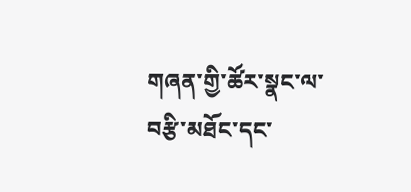གཞན་གྱི་ཚོར་སྣང་ལ་བརྩི་མཐོང་དང་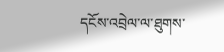དངོས་འབྲེལ་ལ་ཐུགས་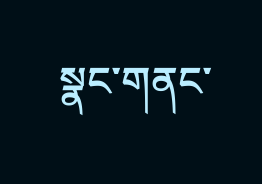སྣང་གནང་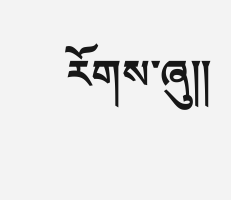རོགས་ཞུ༎